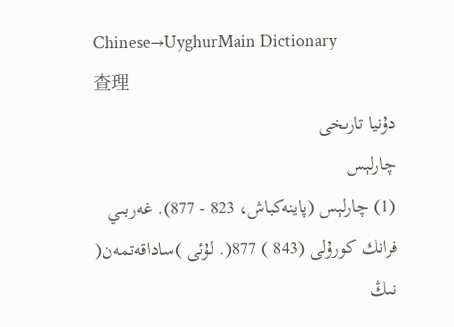Chinese→UyghurMain Dictionary
查理
دۇنيا تارىخى
چارلېس
(1) چارلېس (پاينەكباش، 823 - 877). غەربىي فرانك كورۇلى (843 ) 877(. لۇئى )ساداقەتمەن( نىڭ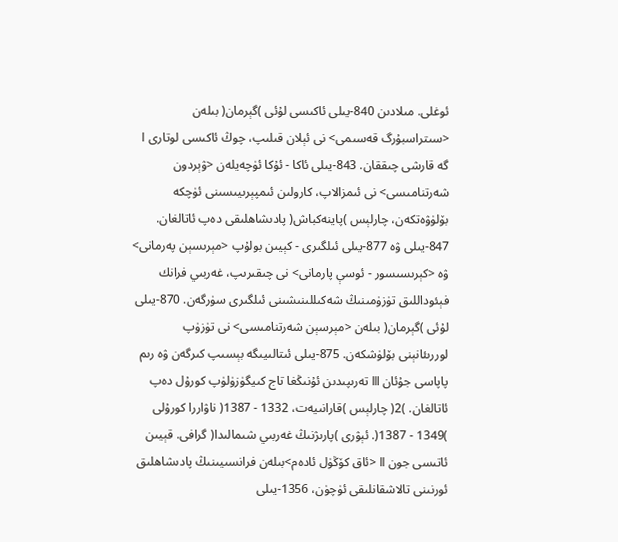ئوغلى. مىلادىن 840-يىلى ئاكىسى لۇئى )گېرمان( بىلەن <سىتراسبۇرگ قەسىمى> نى ئېلان قىلىپ، چوڭ ئاكىسى لوتارى Ⅰ گە قارشى چىققان. 843-يىلى ئاكا - ئۇكا ئۈچەيلەن <ۋېردون شەرتنامىسى> نى ئىمزالاپ، كارولىن ئىمپېرىيىسىنى ئۈچكە بۆلۈۋەتكەن، چارلېس )پاينەكباش( پادىشاھلىقى دەپ ئاتالغان. 847-يىلى ۋە 877-يىلى ئىلگىرى - كېيىن بولۇپ <مېرىسېن پەرمانى> ۋە <كېرىسىسور - ئوسې پارمانى> نى چىقىرىپ، غەربىي فرانك فېئوداللىق تۈزۈمىنىڭ شەكىللىنىشىنى ئىلگىرى سۈرگەن. 870-يىلى لۇئى )گېرمان( بىلەن <مېرسېن شەرتنامىسى> نى تۈزۈپ لوررىئانېنى بۆلۈشكەن. 875-يىلى ئىتالىيىگە بېسىپ كىرگەن ۋە رىم پاپاسى جۇئان Ⅲ تەرىپىدىن ئۇنىڭغا تاج كىيگۈزۈلۈپ كورۇل دەپ ئاتالغان. )2( چارلېس )قارانىيەت، 1332 - 1387( ناۋاررا كورۇلى )1349 - 1387(. ئېۋرى )پارىژنىڭ غەربىي شىمالىدا( گرافى. قېيىن ئاتىسى جون Ⅱ <ئاق كۆڭۈل ئادەم>بىلەن فرانسىيىنىڭ پادىشاھلىق ئورنىنى تالاشقانلىقى ئۈچۈن، 1356-يىلى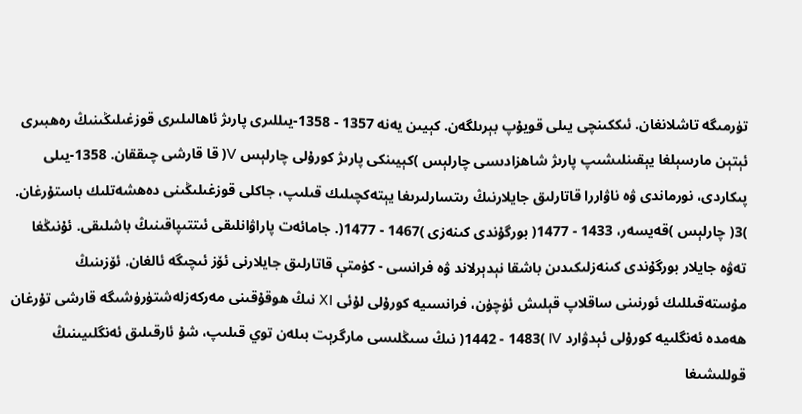تۈرمىگە تاشلانغان. ئىككىنچى يىلى قويۇپ بېرىلگەن. كېيىن يەنە 1357 - 1358-يىللىرى پارىژ ئاھالىلىرى قوزغىلىڭىنىڭ رەھبىرى ئېتېن مارسېلغا يېقىنلىشىپ پارىژ شاھزادىسى چارلېس )كېيىنكى پارىژ كورۇلى چارلېس Ⅴ( قا قارشى چىققان. 1358-يىلى پىكاردى، نورماندى ۋە ناۋاررا قاتارلىق جايلارنىڭ رىتسارلىرىغا يېتەكچىلىك قىلىپ، جاكلى قوزغىلىڭىنى دەھشەتلىك باستۇرغان. )3( چارلېس )قەيسەر، 1433 - 1477( بورگۇندى كىنەزى )1467 - 1477(. جامائەت پاراۋانلىقى ئىتتىپاقىنىڭ باشلىقى. ئۇنىڭغا تەۋە جايلار بورگۇندى كىنەزلىكىدىن باشقا نېدېرلاند ۋە فرانسى - كۈمتې قاتارلىق جايلارنى ئۆز ئىچىگە ئالغان. ئۆزىنىڭ مۇستەقىللىك ئورنىنى ساقلاپ قېلىش ئۈچۈن، فرانسىيە كورۇلى لۇئى ⅩⅠ نىڭ ھوقۇقىنى مەركەزلەشتۈرۈشىگە قارشى تۇرغان ھەمدە ئەنگلىيە كورۇلى ئېدۋارد Ⅳ )1442 - 1483( نىڭ سىڭلىسى مارگرېت بىلەن توي قىلىپ، شۇ ئارقىلىق ئەنگلىيىنىڭ قوللىشىغا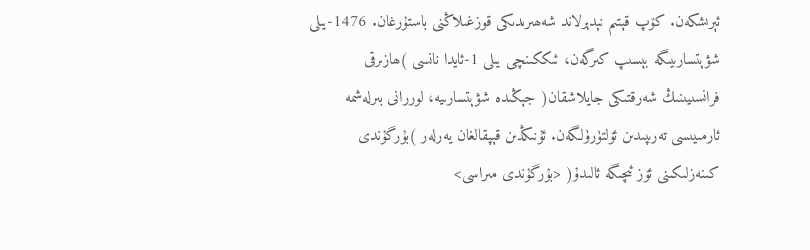ئېرىشكەن. كۆپ قېتىم نېدېرلاند شەھىرىدىكى قوزغىلاڭنى باستۇرغان. 1476-يىلى شۋېتسارىيىگە بېسىپ كىرگەن، ئىككىنچى يىلى 1-ئايدا نانسى )ھازىرقى فرانسىيىنىڭ شەرقتىكى جايلاشقان( جېڭىدە شۋېتسارىيە، لوررانى بىرلەشمە ئارمىيىسى تەرىپىدىن ئۆلتۈرۈلگەن. ئۇنىڭدىن قېپقالغان يەرلەر )بۇرگۇندى كىنەزلىكىنى ئۆز ئىچىگە ئالىدۇ( <بۇرگۇندى مىراسى>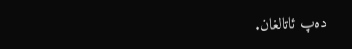دەپ ئاتالغان.